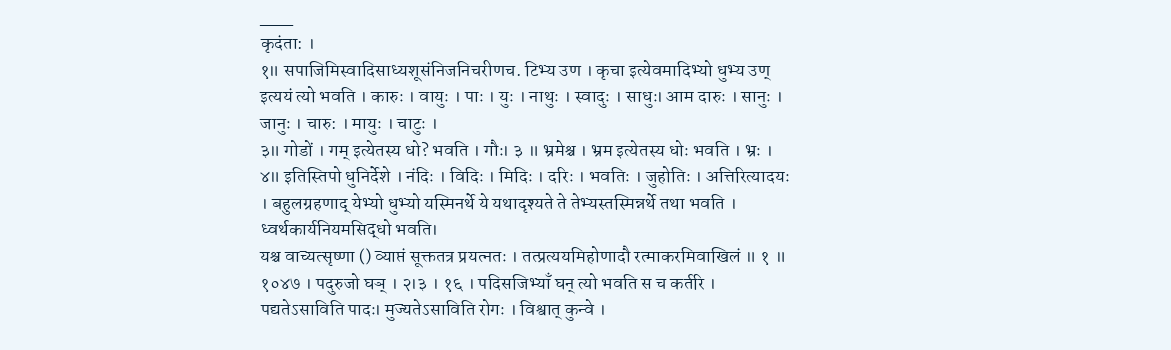___
कृदंता: ।
१॥ सपाजिमिस्वादिसाध्यशूसंनिजनिचरीणच. टिभ्य उण । कृचा इत्येवमादिभ्यो धुभ्य उण् इत्ययं त्यो भवति । कारुः । वायुः । पाः । युः । नाथुः । स्वादुः । साधुः। आम दारुः । सानुः । जानुः । चारु: । मायुः । चाटुः ।
३॥ गोडों । गम् इत्येतस्य धो? भवति । गौः। ३ ॥ भ्रमेश्च । भ्रम इत्येतस्य धोः भवति । भ्रः ।
४॥ इतिस्तिपो धुनिर्देशे । नंदिः । विदिः । मिदिः । दरिः । भवतिः । जुहोतिः । अत्तिरित्यादयः । बहुलग्रहणाद् येभ्यो धुभ्यो यस्मिनर्थे ये यथादृश्यते ते तेभ्यस्तस्मिन्नर्थे तथा भवति । ध्वर्थकार्यनियमसिद्धो भवति।
यश्च वाच्यत्सृष्णा () व्याप्तं सूक्ततत्र प्रयत्नतः । तत्प्रत्ययमिहोणादौ रत्माकरमिवाखिलं ॥ १ ॥
१०४७ । पदुरुजो घञ् । २।३ । १६ । पदिसजिभ्याँ घन् त्यो भवति स च कर्तरि । पद्यतेऽसाविति पादः। मुज्यतेऽसाविति रोगः । विश्वात् कुन्वे ।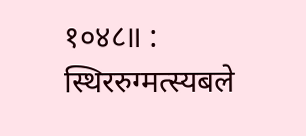१०४८॥ : स्थिररुग्मत्स्यबले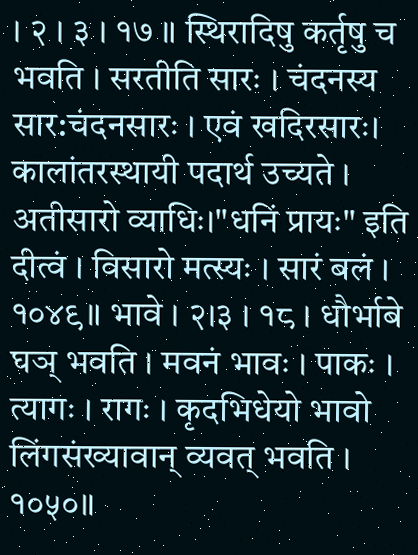। २ । ३ । १७ ॥ स्थिरादिषु कर्तृषु च भवति । सरतीति सारः । चंदनस्य सार:चंदनसारः । एवं खदिरसारः। कालांतरस्थायी पदार्थ उच्यते । अतीसारो व्याधिः।"धनिं प्रायः" इति दीत्वं । विसारो मत्स्यः । सारं बलं ।
१०४९॥ भावे । २।३ । १८ । धौर्भाबे घञ् भवति । मवनं भावः । पाकः । त्यागः । रागः । कृदभिधेयो भावो लिंगसंख्यावान् व्यवत् भवति ।
१०५०॥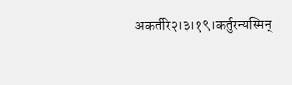अकर्तरि२।३।१९।कर्तुरन्यस्मिन्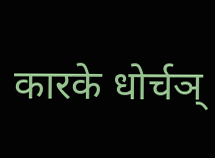कारके धोर्चञ्